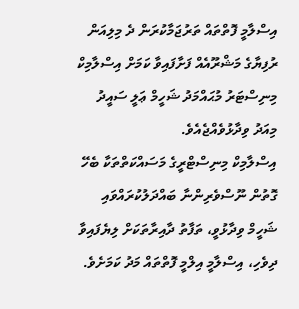އިސްލާމީ ފޮތްތައް ތަރުޖަމާކުރަން ދެ މިލިއަން ރުފިޔާގެ މަޝްރޫއެއް ފަށާފައިވާ ކަމަށް އިސްލާމިކް މިނިސްޓަރު މުޙައްމަދު ޝަހީމް ޢަލީ ސައީދު މިއަދު ވިދާޅުވެއްޖެއެވެ.
އިސްލާމިކް މިނިސްޓްރީގެ މަސައްކަތްތަކާ ބެހޭ ގޮތުން ނޫސްވެރިންނާ ބައްދަލުކުރައްވައި ޝަހީމް ވިދާޅުވީ، ތަފާތު ދާއިރާތަކަށް ލިޔެފައިވާ ދިވެހި، އިސްލާމީ އިލްމީ ފޮތްތައް މަދު ކަމަށެވެ.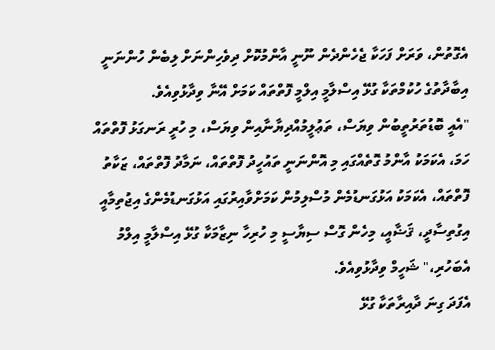އެގޮތުން، ވަރަށް ފަހަކާ ޖެހެންދެން ނޫނީ އާންމުކޮށް ދިވެހިންނަށް ލިބެން ހުންނަނީ އިބާދާތުގެ ހުކުމްތަކާ ގުޅޭ އިސްލާމީ އިލްމީ ފޮތްތައް ކަމަށް އޭނާ ވިދާޅުވިއެވެ.
"އެއީ ބޮޑުތަރުތީބުން ވިޔަސް، ތަޢުލީމުއްދިޔާނާއިން ވިޔަސް، މި ހުރީ ރަނގަޅު ފޮތްތައް ހަމަ، އެކަމަކު އާންމު ގޮތެއްގައި މި އޮންނަނީ ތައުހީދު ފޮތްތައް، ނަމާދު ފޮތްތައް، ޒަކާތު ފޮތްތައް، އެކަމަކު އަޅުގަނޑުމެން މުސްލިމުން ކަމަށްވާއިރުގައި އަޅުގަނޑުމެންގެ އިޖުތިމާއީ އިގުތިސާދީ، ޤަޟާއީ، މިހެން ގޮސް ސިޔާސީ މި ހުރިހާ ނިޒާމަކާ ގުޅޭ އިސްލާމީ އިލްމު އެބަހުރި،" ޝަހީމް ވިދާޅުވިއެވެ.
އެފަދަ ގިނަ ދާއިރާތަކާ ގުޅޭ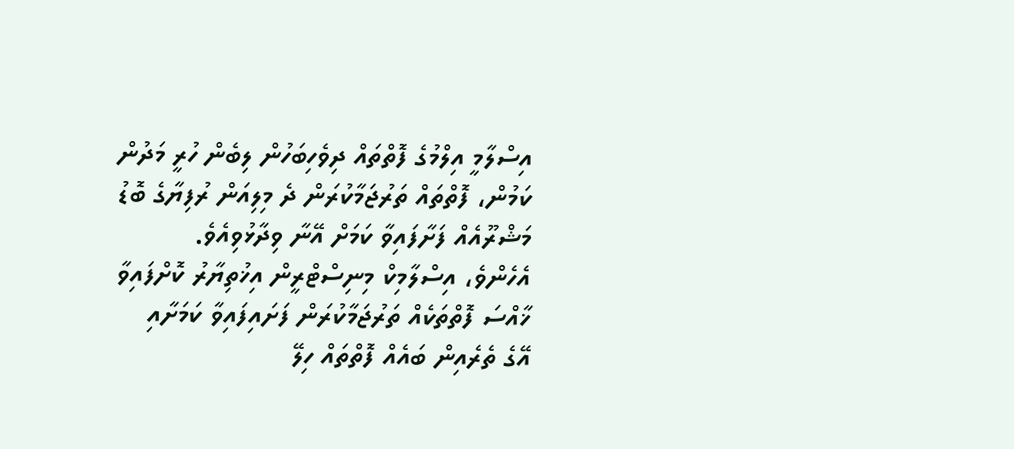އިސްލާމީ އިލްމުގެ ފޮތްތައް ދިވެހިބަހުން ލިބެން ހުރީ މަދުން ކަމުން، ފޮތްތައް ތަރުޖަމާކުރަން ދެ މިލިއަން ރުފިޔާގެ ބޮޑު މަޝްރޫއެއް ފަށާފައިވާ ކަމަށް އޭނާ ވިދާޅުވިއެވެ.
އެހެންވެ، އިސްލާމިކް މިނިސްޓްރީން އިޚުތިޔާރު ކޮށްފައިވާ ޚާއްސަ ފޮތްތަކެއް ތަރުޖަމާކުރަން ފަށައިފައިވާ ކަމަށާއި އޭގެ ތެރެއިން ބައެއް ފޮތްތައް ހިލޭ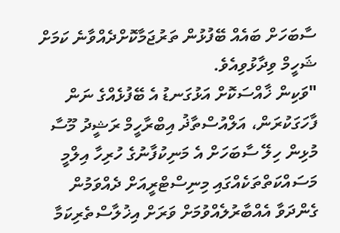ސާބަހަށް ބައެއް ބޭފުޅުން ތަރުޖަމާކޮށްދެއްވާނެ ކަމަށް ޝަހީމް ވިދާޅުވިއެވެ.
"ވަކިން ޚާއްސަކޮށް އަޅުގަނޑު އެ ބޭފުޅެއްގެ ނަން ފާހަގަކުރަން، އަލްއުސްތާޛު އިބްރާހީމް ރަޝީދު މޫސާ މުޅިން ހިލޭ ސާބަހަށް އެ މަނިކުފާނުގެ ހުރިހާ އިލްމީ މަސައްކަތްތަކެއްގައި މިނިސްޓްރީއަށް ދެއްވަމުން ގެންދަވާ އެއްބާރުލެއްވުމަށް ވަރަށް އިޚުލާސްތެރިކަމާ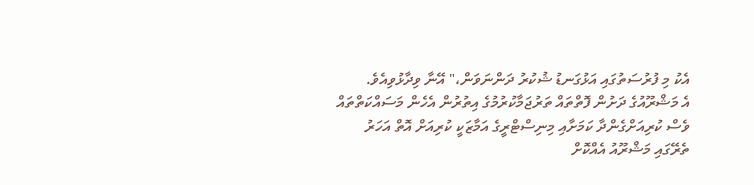އެކު މި ފުރުސަތުގައި އަޅުގަނޑު ޝުކުރު ދަންނަވަން،" އޭނާ ވިދާޅުވިއެވެ.
އެ މަޝްރޫއުގެ ދަށުން ފޮތްތައް ތަރުޖަމާކުރުމުގެ އިތުރުން އެހެން މަސައްކަތްތައް ވެސް ކުރިއަށްގެންދާ ކަމަށާއި މިނިސްޓްރީގެ އަމާޒަކީ ކުރިއަށް އޮތް އަހަރު ތެރޭގައި މަޝްރޫއު އެއްކޮށް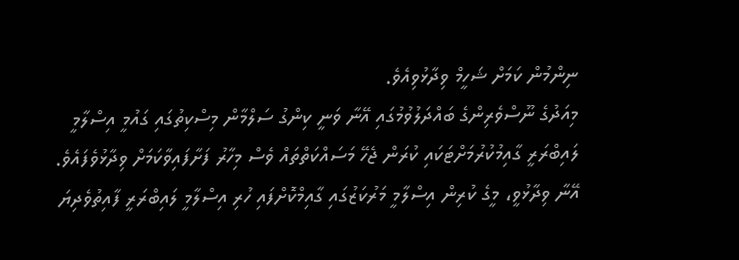ނިންމުން ކަމަށް ޝަހީމް ވިދާޅުވިއެވެ.
މިއަދުގެ ނޫސްވެރިންގެ ބައްދަލުވުމުގައި އޭނާ ވަނީ ކިންގު ސަލްމާން މިސްކިތުގައި ގައުމީ އިސްލާމީ ލައިބްރަރީ ގާއިމުކުރުމަށްޓަކައި ކުރަން ޖެހޭ މަސައްކަތްތައް ވެސް މިހާރު ފަށާފައިވާކަމަށް ވިދާޅުވެފައެވެ.
އޭނާ ވިދާޅުވީ، މީގެ ކުރިން އިސްލާމީ މަރުކަޒުގައި ގާއިމްކޮށްފައި ހުރި އިސްލާމީ ލައިބްރަރީ ފާއިތުވެދިޔަ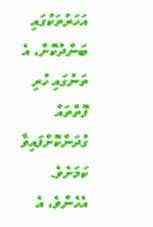އަހަރުތަކުގައި ބަންދުކޮށް، އެ ތަނުގައި ހުރި ފޮތްތައް ގުދަންކޮށްފައިވާ ކަމަށެވެ. އެހެންވެ، އެ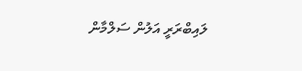ލައިބްރަރީ އަލުން ސަލްމާން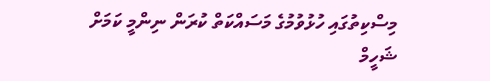މިސްކިތުގައި ހުޅުވުމުގެ މަސައްކަތް ކުރަން ނިންމީ ކަމަށް ޝަހީމް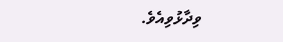ވިދާޅުވިއެވެ.